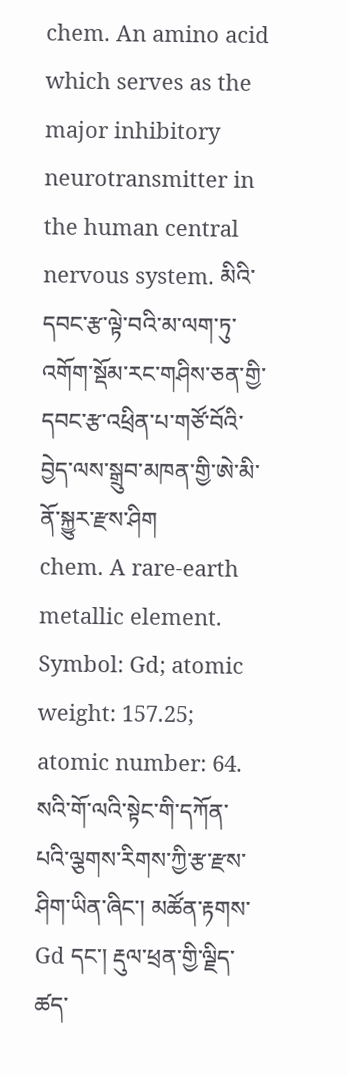chem. An amino acid which serves as the major inhibitory neurotransmitter in the human central nervous system. མིའི་དབང་རྩ་ལྟེ་བའི་མ་ལག་ཏུ་འགོག་སྡོམ་རང་གཤིས་ཅན་གྱི་དབང་རྩ་འཕྲིན་པ་གཙོ་བོའི་བྱེད་ལས་སྒྲུབ་མཁན་གྱི་ཨེ་མི་ནོ་སྐྱུར་རྫས་ཤིག
chem. A rare-earth metallic element. Symbol: Gd; atomic weight: 157.25; atomic number: 64. སའི་གོ་ལའི་སྟེང་གི་དཀོན་པའི་ལྕགས་རིགས་ཀྱི་རྩ་རྫས་ཤིག་ཡིན་ཞིང་། མཚོན་རྟགས་ Gd དང་། རྡུལ་ཕྲན་གྱི་ལྗིད་ཚད་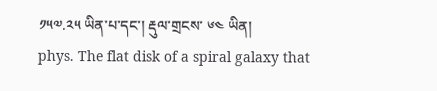༡༥༧.༢༥ ཡིན་པ་དང་། རྡུལ་གྲངས་ ༦༤ ཡིན།
phys. The flat disk of a spiral galaxy that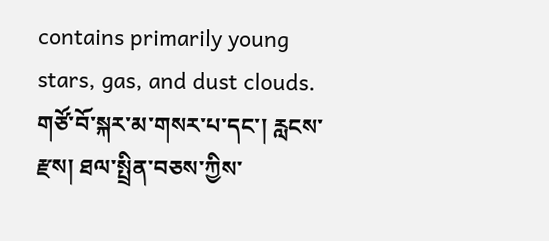contains primarily young stars, gas, and dust clouds. གཙོ་བོ་སྐར་མ་གསར་པ་དང་། རླངས་རྫས། ཐལ་སྤྲིན་བཅས་ཀྱིས་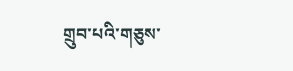གྲུབ་པའི་གཅུས་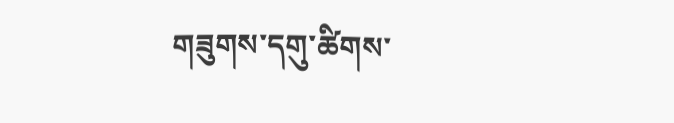གཟུགས་དགུ་ཚིགས་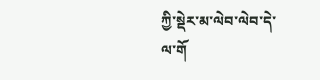ཀྱི་སྡེར་མ་ལེབ་ལེབ་དེ་ལ་གོ